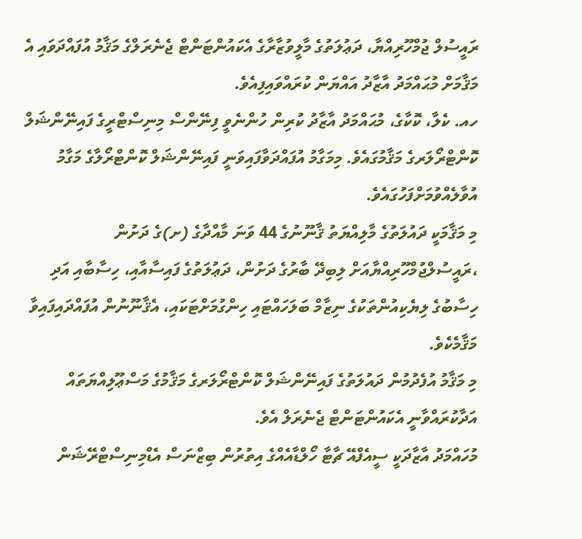ރައީސުލް ޖުމްހޫރިއްޔާ، ދަޢުލަތުގެ މާލީވުޒާރާގެ އެކައުންޓަންޓް ޖެނެރަލްގެ މަޤާމު އުފައްދަވައި އެ މަޤާމަށް މުޙައްމަދު އާޒާދު އައްޔަން ކުރައްވައިފިއެވެ.
ހއ. ކެލާ، ކޮކާގެ، މުޙައްމަދު އާޒާދު ކުރިން ހުންނެވީ ފިނޭންސް މިނިސްޓްރީގެ ފައިނޭންޝަލް ކޮންޓްރޯލަރގެ މަޤާމުގައެވެ. މިމަގާމު އުފައްދަވާފައިވަނީ ފައިނޭންޝަލް ކޮންޓްރޯލާގެ މަގާމު އުވާލެއްވުމަށްފަހުގައެވެ.
މި މަޤާމަކީ ދައުލަތުގެ މާލިއްޔަތު ޤާނޫނުގެ 44 ވަނަ މާއްދާގެ (ށ)ގެ ދަށުން ،ރައީސުލްޖުމްހޫރިއްޔާއަށް ލިބިދޭ ބާރުގެ ދަށުން، ދަޢުލަތުގެ ފައިސާއާއި، ހިސާބާއި އަދި ހިސާބުގެ ލިޔެކިއުންތަކުގެ ނިޒާމް ބަލަހައްޓައި ހިންގުމަށްޓަކައި، އެޤާނޫނުން އުފައްދައިފައިވާ މަޤާމެކެވެ.
މި މަޤާމު އުފެދުމުން ދައުލަތުގެ ފައިނޭންޝަލް ކޮންޓްރޯލަރގެ މަޤާމުގެ މަސްޢޫލިއްޔަތައް އަދާކުރައްވާނީ އެކައުންޓަންޓް ޖެނެރަލް އެވެ.
މުހައްމަދު އާޒާދަކީ ސީއެފްއޭ ޗާޓާ ހޯލްޑާއެއްގެ އިތުރުން ބިޒްނަސް އެޑްމިނިސްޓްރޭޝަން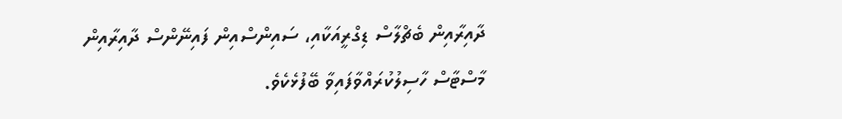ދާއިރާއިން ބެޗްލާސް ޑިގްރީއަކާއި، ސައިންސްއިން ފައިނޭންސް ދާއިރާއިން މާސްޓާސް ހާސިލުކުރައްވާފައިވާ ބޭފުޅެކެވެ.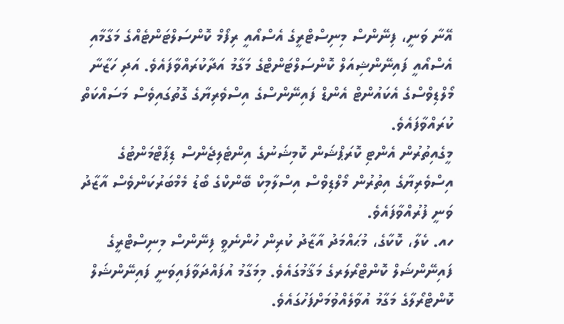އޭނާ ވަނީ، ފިނޭންސް މިނިސްޓްރީގެ އެސްއޯއީ ރިފޯމް ކޮންސަލްޓަންޓެއްގެ މަގާމާއި އެސްއޯއީ ފައިނޭންޝިއަލް ކޮންސަލްޓަންޓްގެ މަގާމު އަދާކުރައްވާފައެވެ. އަދި ހަޒާނާ މޯލްޑިވްސްގެ އެކައުންޓް އެންޑް ފައިނޭންސްގެ އިސްވެރިޔާގެ ގޮތުގައިވެސް މަސައްކަތް ކުރައްވާފައެވެ.
މީގެއިތުރުން އެންޓި ކޮރަޕްޝަން ކޮމިޝަނުގެ އިންޓެލިޖެންސް ޑިޕާޓްމަންޓުގެ އިސްވެރިޔާގެ އިތުރުން މޯލްޑިވްސް އިސްލާމިކް ބޭންކްގެ ބޯޑު މެމްބަރުކަންވެސް އާޒާދު ވަނީ ފުރުއްވާފައެވެ.
ހއ. ކެލާ، ކޮކާގެ، މުޙައްމަދު އާޒާދު ކުރިން ހުންނެވީ ފިނޭންސް މިނިސްޓްރީގެ ފައިނޭންޝަލް ކޮންޓްރޯލަރގެ މަޤާމުގައެވެ. މިމަގާމު އުފައްދަވާފައިވަނީ ފައިނޭންޝަލް ކޮންޓްރޯލާގެ މަގާމު އުވާލެއްވުމަށްފަހުގައެވެ.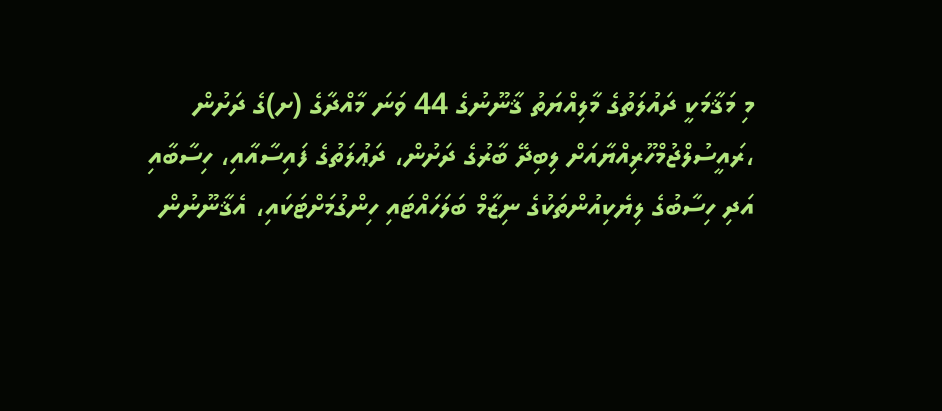މި މަޤާމަކީ ދައުލަތުގެ މާލިއްޔަތު ޤާނޫނުގެ 44 ވަނަ މާއްދާގެ (ށ)ގެ ދަށުން ،ރައީސުލްޖުމްހޫރިއްޔާއަށް ލިބިދޭ ބާރުގެ ދަށުން، ދަޢުލަތުގެ ފައިސާއާއި، ހިސާބާއި އަދި ހިސާބުގެ ލިޔެކިއުންތަކުގެ ނިޒާމް ބަލަހައްޓައި ހިންގުމަށްޓަކައި، އެޤާނޫނުން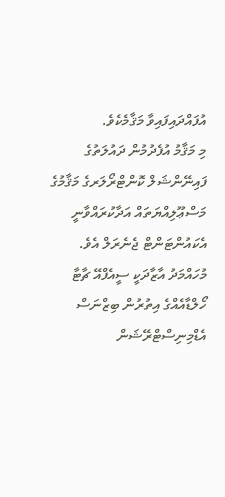އުފައްދައިފައިވާ މަޤާމެކެވެ.
މި މަޤާމު އުފެދުމުން ދައުލަތުގެ ފައިނޭންޝަލް ކޮންޓްރޯލަރގެ މަޤާމުގެ މަސްޢޫލިއްޔަތައް އަދާކުރައްވާނީ އެކައުންޓަންޓް ޖެނެރަލް އެވެ.
މުހައްމަދު އާޒާދަކީ ސީއެފްއޭ ޗާޓާ ހޯލްޑާއެއްގެ އިތުރުން ބިޒްނަސް އެޑްމިނިސްޓްރޭޝަން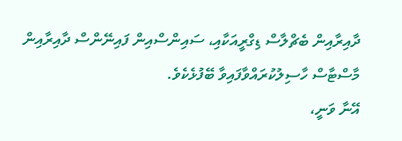ދާއިރާއިން ބެޗްލާސް ޑިގްރީއަކާއި، ސައިންސްއިން ފައިނޭންސް ދާއިރާއިން މާސްޓާސް ހާސިލުކުރައްވާފައިވާ ބޭފުޅެކެވެ.
އޭނާ ވަނީ،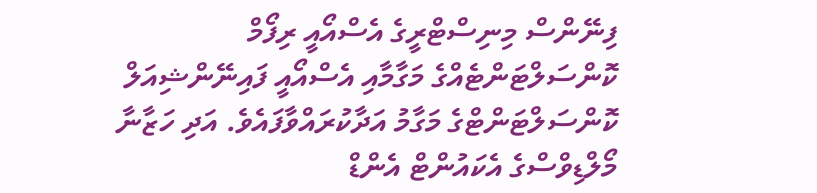ފިނޭންސް މިނިސްޓްރީގެ އެސްއޯއީ ރިފޯމް ކޮންސަލްޓަންޓެއްގެ މަގާމާއި އެސްއޯއީ ފައިނޭންޝިއަލް ކޮންސަލްޓަންޓްގެ މަގާމު އަދާކުރައްވާފައެވެ. އަދި ހަޒާނާ މޯލްޑިވްސްގެ އެކައުންޓް އެންޑް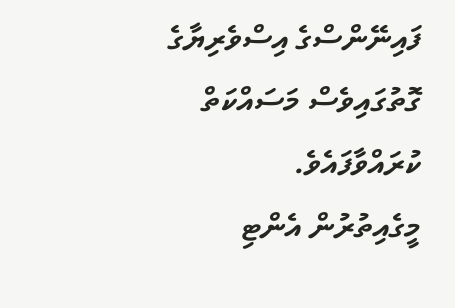ފައިނޭންސްގެ އިސްވެރިޔާގެ ގޮތުގައިވެސް މަސައްކަތް ކުރައްވާފައެވެ.
މީގެއިތުރުން އެންޓި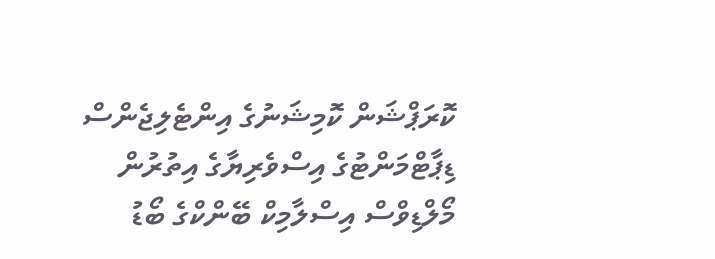ކޮރަޕްޝަން ކޮމިޝަނުގެ އިންޓެލިޖެންސް ޑިޕާޓްމަންޓުގެ އިސްވެރިޔާގެ އިތުރުން މޯލްޑިވްސް އިސްލާމިކް ބޭންކްގެ ބޯޑު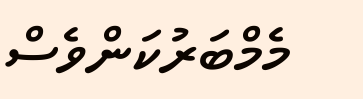މެމްބަރުކަންވެސް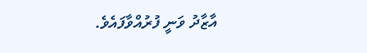އާޒާދު ވަނީ ފުރުއްވާފައެވެ.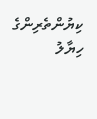ކިޔުންތެރިންގެ ހިޔާލު